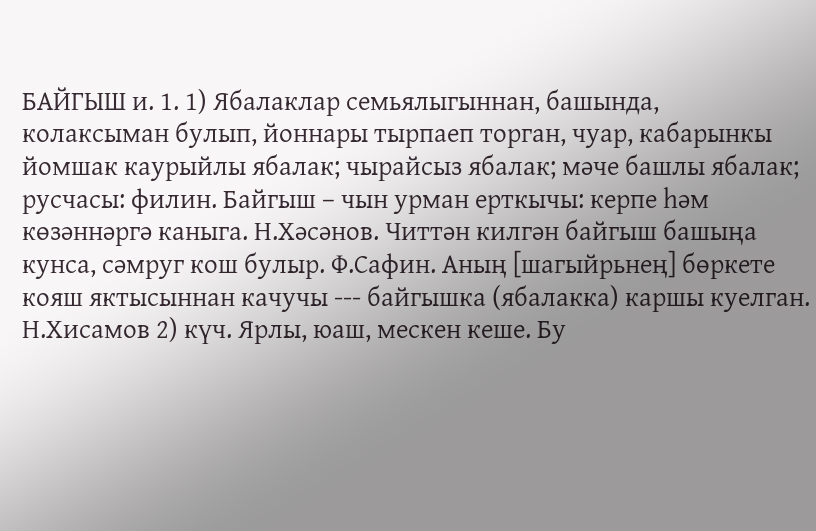БАЙГЫШ и. 1. 1) Ябалаклар семьялыгыннан, башында, колаксыман булып, йоннары тырпаеп торган, чуар, кабарынкы йомшак каурыйлы ябалак; чырайсыз ябалак; мәче башлы ябалак; русчасы: филин. Байгыш – чын урман ерткычы: керпе һәм көзәннәргә каныга. Н.Хәсәнов. Читтән килгән байгыш башыңа кунса, сәмруг кош булыр. Ф.Сафин. Аның [шагыйрьнең] бөркете кояш яктысыннан качучы --- байгышка (ябалакка) каршы куелган. Н.Хисамов 2) күч. Ярлы, юаш, мескен кеше. Бу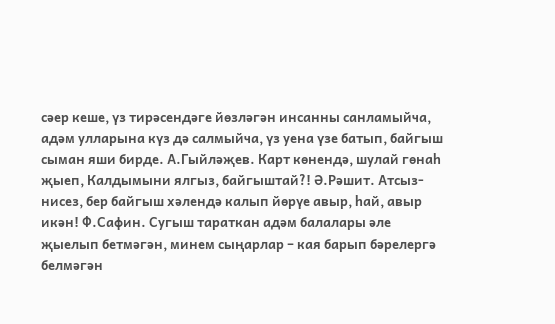сәер кеше, үз тирәсендәге йөзләгән инсанны санламыйча, адәм улларына күз дә салмыйча, үз уена үзе батып, байгыш сыман яши бирде. А.Гыйләҗев. Карт көнендә, шулай гөнаһ җыеп, Калдымыни ялгыз, байгыштай?! Ә.Рәшит. Атсыз-нисез, бер байгыш хәлендә калып йөрүе авыр, һай, авыр икән! Ф.Сафин. Сугыш тараткан адәм балалары әле җыелып бетмәгән, минем сыңарлар – кая барып бәрелергә белмәгән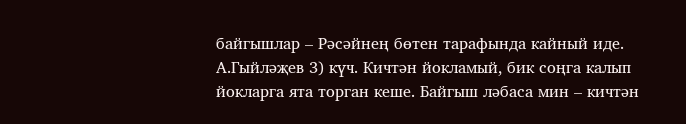байгышлар – Рәсәйнең бөтен тарафында кайный иде. А.Гыйләҗев 3) күч. Кичтән йокламый, бик соңга калып йокларга ята торган кеше. Байгыш ләбаса мин – кичтән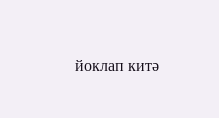йоклап китә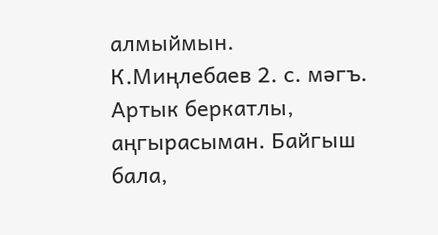алмыймын. К.Миңлебаев 2. с. мәгъ. Артык беркатлы, аңгырасыман. Байгыш бала,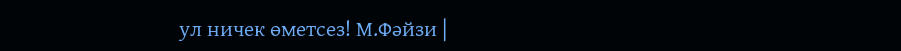ул ничек өметсез! М.Фәйзи |